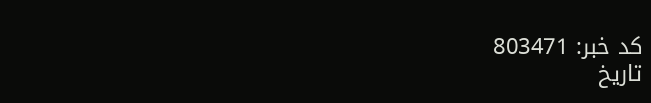کد خبر: 803471
تاریخ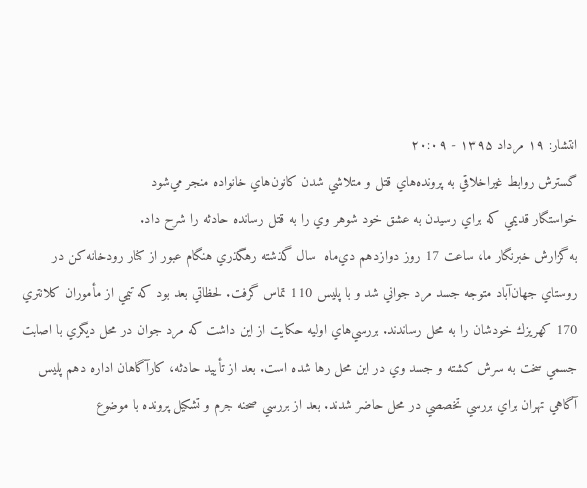انتشار: ۱۹ مرداد ۱۳۹۵ - ۲۰:۰۹
گسترش ‌روابط غيراخلاقي به پرونده‌هاي قتل و متلاشي شدن كانون‌هاي خانواده منجر مي‌‌شود
خواستگار قديمي كه براي رسيدن به عشق خود شوهر وي را به قتل رسانده حادثه را شرح داد.
به گزارش خبرنگار ما، ساعت 17 روز دوازدهم دي‌ماه  سال گذشته رهگذري هنگام عبور از كنار رودخانه كن در روستاي جهان‌آباد متوجه جسد مرد جواني شد و با پليس 110 تماس گرفت. لحظاتي بعد بود كه تيمي از مأموران كلانتري 170 كهريزك خودشان را به محل رساندند. بررسي‌هاي اوليه حكايت از اين داشت كه مرد جوان در محل ديگري با اصابت جسمي سخت به سرش كشته و جسد وي در اين محل رها شده است. بعد از تأييد حادثه، كارآگاهان اداره دهم پليس آگاهي تهران براي بررسي تخصصي در محل حاضر شدند. بعد از بررسي صحنه جرم و تشكيل پرونده با موضوع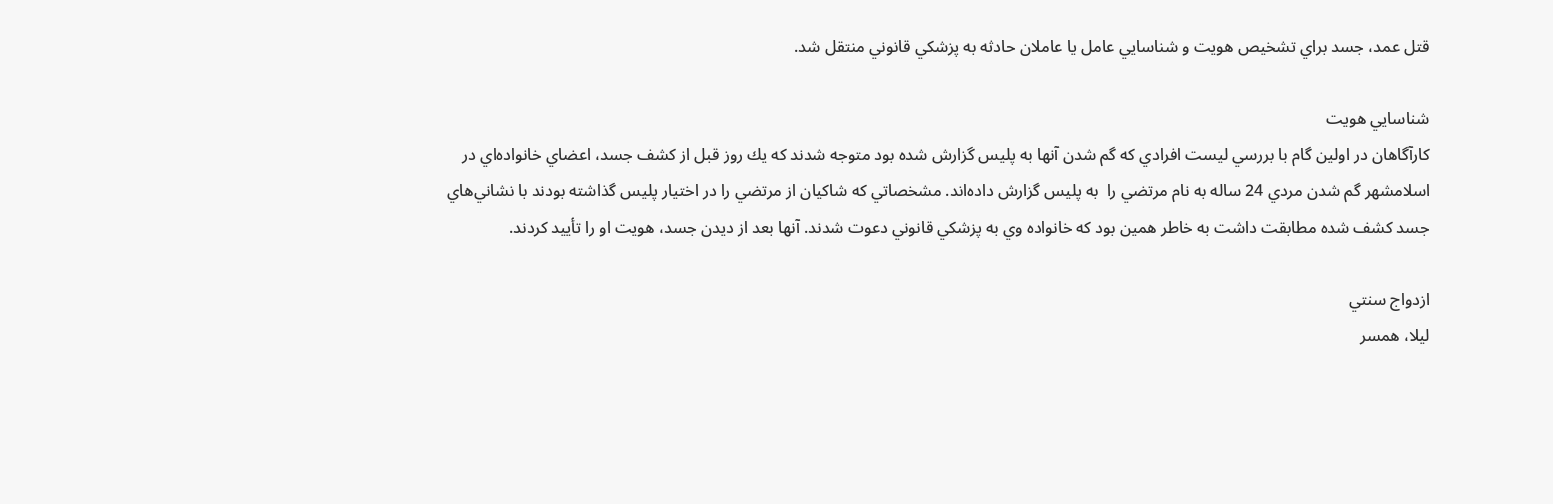قتل عمد، جسد براي تشخيص هويت و شناسايي عامل يا عاملان حادثه به پزشكي قانوني منتقل شد.

شناسايي هويت
كارآگاهان در اولين گام با بررسي ليست افرادي كه گم شدن آنها به پليس گزارش شده بود‌ متوجه شدند كه يك روز قبل از كشف جسد، اعضاي خانواده‌اي در اسلامشهر گم شدن مردي 24 ساله‌ به نام مرتضي را  به پليس گزارش داده‌اند. مشخصاتي كه شاكيان از مرتضي را در اختيار پليس گذاشته بودند با نشاني‌هاي جسد كشف شده مطابقت داشت به خاطر همين بود كه خانواده وي به پزشكي قانوني دعوت شدند. آنها بعد از ديدن جسد، هويت او را تأييد كردند.

ازدواج سنتي
ليلا، همسر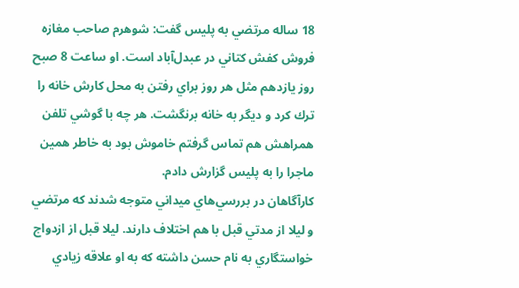18 ساله مرتضي به پليس گفت: شوهرم صاحب مغازه فروش كفش كتاني در عبد‌ل‌آباد است. او ساعت 8 صبح روز يازدهم مثل هر روز براي رفتن به محل كارش خانه را ترك كرد و ديگر به خانه برنگشت. هر چه با گوشي تلفن همراهش هم تماس گرفتم خاموش بود به خاطر همين ماجرا را به پليس گزارش دادم.
كارآگاهان در بررسي‌هاي ميداني متوجه شدند كه مرتضي و ليلا از مدتي قبل با هم اختلاف دارند. ليلا قبل از ازدواج خواستگاري به نام حسن داشته كه به او علاقه زيادي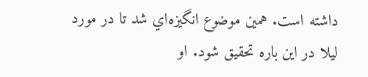داشته است. همين موضوع انگيزه‌اي شد تا در مورد ليلا در اين باره تحقيق شود. او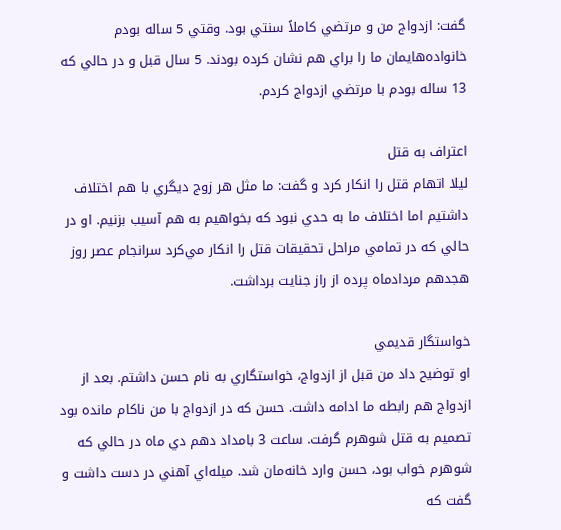گفت: ازدواج من و مرتضي كاملاً سنتي بود. وقتي 5 ساله بودم خانواده‌هايمان ما را براي هم نشان كرده بودند. 5 سال قبل و در حالي كه 13 ساله بودم با مرتضي ازدواج كردم.

اعتراف به قتل
ليلا اتهام قتل را انكار كرد و گفت: ما مثل هر زوج ديگري با هم اختلاف داشتيم اما اختلاف ما به حدي نبود كه بخواهيم به هم آسيب بزنيم. او در حالي كه در تمامي مراحل تحقيقات قتل را انكار مي‌كرد سرانجام عصر روز هجدهم مردادماه پرده از راز جنايت برداشت.

خواستگار قديمي
او توضيح داد من قبل از ازدواج، خواستگاري به نام حسن داشتم. بعد از ازدواج هم رابطه ما ادامه داشت. حسن كه در ازدواج با من ناكام مانده بود تصميم به قتل شوهرم گرفت. ساعت 3 بامداد دهم دي ماه در حالي كه شوهرم خواب بود، حسن وارد خانه‌مان شد. ميله‌اي آهني در دست داشت و گفت كه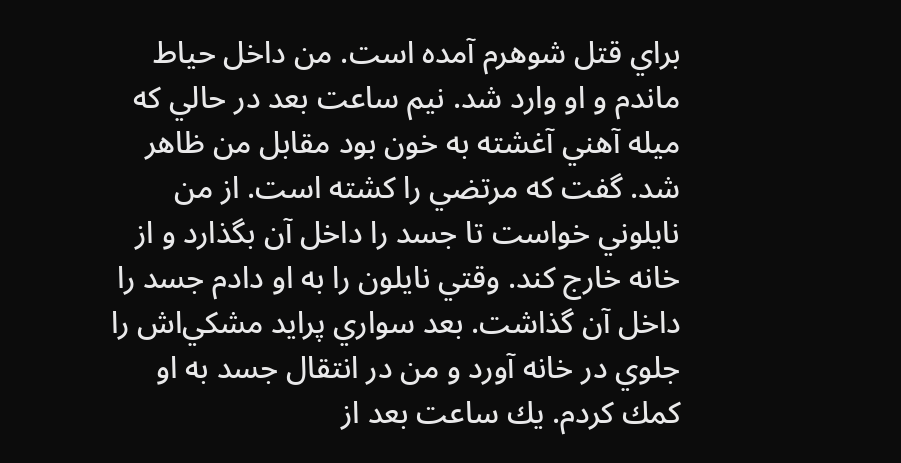براي قتل شوهرم آمده است. من داخل حياط ماندم و او وارد شد. نيم ساعت بعد در حالي كه ميله آهني آغشته به خون بود مقابل من ظاهر شد. گفت كه مرتضي را كشته است. از من نايلوني خواست تا جسد را داخل آن بگذارد و از خانه خارج كند. وقتي نايلون را به او دادم جسد را داخل آن گذاشت. بعد سواري پرايد مشكي‌اش را جلوي در خانه آورد و من در انتقال جسد به او كمك كردم. يك ساعت بعد از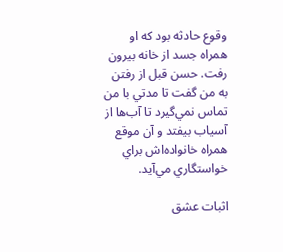وقوع حادثه بود كه او همراه جسد از خانه بيرون رفت. حسن قبل از رفتن به من گفت تا مدتي با من تماس نمي‌گيرد تا آب‌ها از آسياب بيفتد و آن موقع همراه خانواده‌اش براي خواستگاري مي‌آيد.

اثبات عشق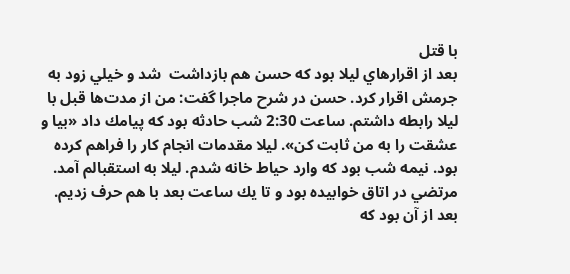با قتل
بعد از اقرارهاي ليلا بود كه حسن هم بازداشت  شد و خيلي زود به جرمش اقرار كرد. حسن در شرح ماجرا گفت: من از مدت‌ها قبل با ليلا رابطه داشتم. ساعت 2:30 شب حادثه بود كه پيامك داد «بيا و عشقت را به من ثابت كن». ليلا مقدمات انجام كار را فراهم كرده بود. نيمه شب بود كه وارد حياط خانه شدم. ليلا به استقبالم آمد. مرتضي در اتاق خوابيده بود و تا يك ساعت بعد با هم حرف زديم. بعد از آن بود كه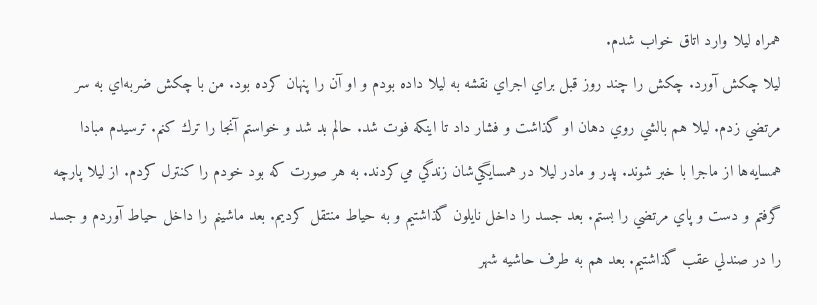همراه ليلا وارد اتاق خواب شدم.
ليلا چكش آورد. چكش را چند روز قبل براي اجراي نقشه به ليلا داده بودم و او آن را پنهان كرده بود. من با چكش ضربه‌اي به سر مرتضي زدم. ليلا هم بالشي روي دهان او گذاشت و فشار داد تا اينكه فوت شد. حالم بد شد و خواستم آنجا را ترك كنم. ترسيدم مبادا همسايه‌ها از ماجرا با خبر شوند. پدر و مادر ليلا در همسايگي‌شان زندگي مي‌كردند. به هر صورت كه بود خودم را كنترل كردم. از ليلا پارچه گرفتم و دست و پاي مرتضي را بستم. بعد جسد را داخل نايلون گذاشتيم و به حياط منتقل كرديم. بعد ماشينم را داخل حياط آوردم و جسد را در صندلي عقب گذاشتيم. بعد هم به طرف حاشيه شهر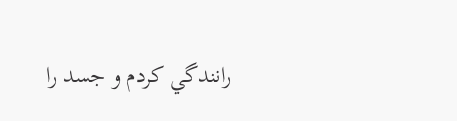رانندگي كردم و جسد را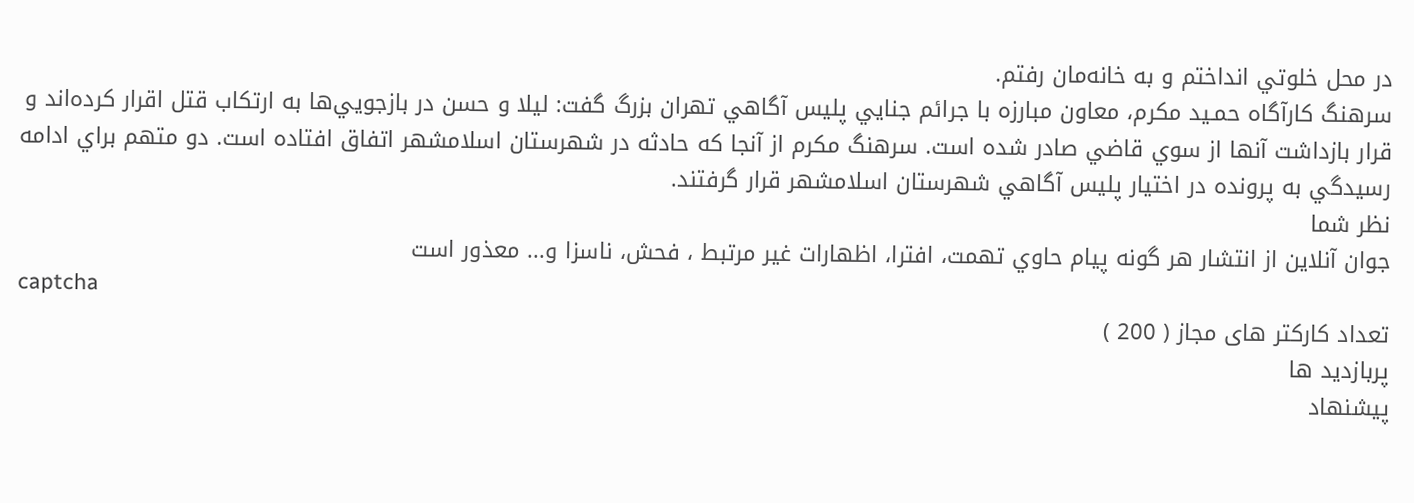در محل خلوتي انداختم و به خانه‌مان رفتم.
سرهنگ كارآگاه حمـيد مكرم، معاون مبارزه با جرائم جنايي پليس آگاهي تهران بزرگ‌ گفت: ليلا و حسن در بازجويي‌ها به ارتكاب قتل اقرار كرده‌اند و قرار بازداشت آنها از سوي قاضي صادر شده است. سرهنگ مكرم از آنجا كه حادثه در شهرستان اسلامشهر اتفاق افتاده است. دو متهم براي ادامه رسيدگي به پرونده در اختيار پليس آگاهي شهرستان اسلامشهر قرار گرفتند.
نظر شما
جوان آنلاين از انتشار هر گونه پيام حاوي تهمت، افترا، اظهارات غير مرتبط ، فحش، ناسزا و... معذور است
captcha
تعداد کارکتر های مجاز ( 200 )
پربازدید ها
پیشنهاد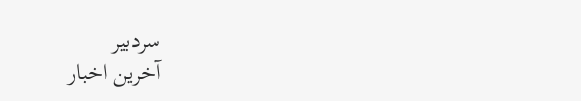سردبیر
آخرین اخبار